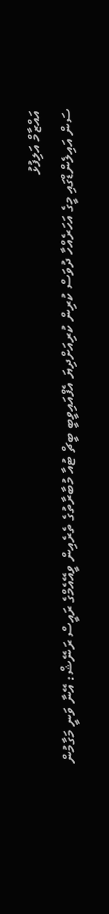އައްޒާމް އަލިފުޅު
ސަން އައިލެންޑްގައި މީގެ އަހަރެއްހާ ދުވަސް ކުރިން ކުރިއަށްދިޔަ އެފްއައިވީބީ ބީޗް ޓުއާ މުބާރާތުގެ ތެރެއިން ވީއޭއެމްގެ ރައީސް ރަނޭޝް: އޭނާ ވަނީ މަގާމުން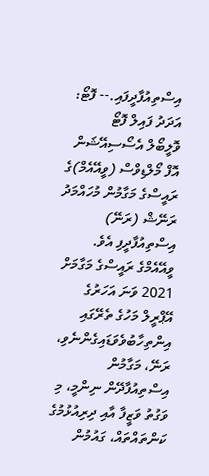އިސްތިއުފާދީފައި.-- ފޮޓޯ: އަދަދު ފައިލް ފޮޓޯ
ވޮލީބޯލް އެސޯސިއޭޝަން އޮފް މޯލްޑިވްސް (ވީއޭއެމް)ގެ ރައީސްގެ މަގާމުން މުހައްމަދު ރަނޭޝް (ރަނޭ) އިސްތިއުފާދީފި އެވެ.
ވީއޭއެމްގެ ރައީސްގެ މަގާމަށް 2021 ވަނަ އަހަރުގެ އޭޕްރީލް މަހުގެ ތެރޭގައި އިންތިހާބުވެވަޑައިގެންނެވި، ރަނޭ، މަގާމުން އިސްތިއުފާދޭން ނިންމީ، މި ވަގުތު ވަޒީފާ އާއި ދިރިއުޅުމުގެ ކަންތައްތައް، ގައުމުން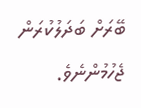ބޭރަށް ބަދަލުކުރަން ޖެހުމުންނެވެ.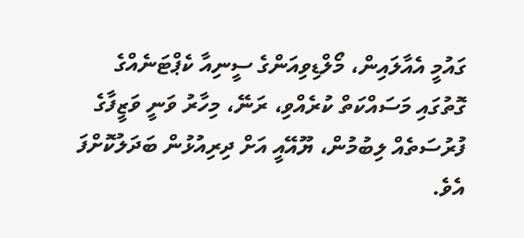ގައުމީ އެއާލައިން، މޯލްޑިވިއަންގެ ސީނިއާ ކެޕްޓަނެއްގެ ގޮތުގައި މަސައްކަތް ކުރެއްވި، ރަނޭ، މިހާރު ވަނީ ވަޒީފާގެ ފުރުސަތެއް ލިބުމުން، ޔޫއޭއީ އަށް ދިރިއުޅުން ބަދަލުކޮށްފަ އެވެ.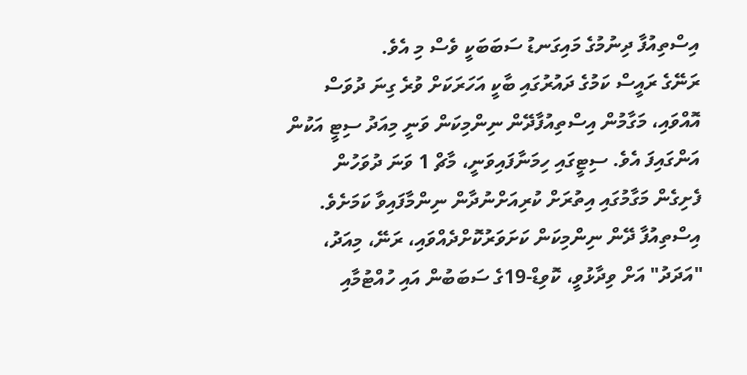އިސްތިއުފާ ދިނުމުގެ މައިގަނޑު ސަބަބަކީ ވެސް މި އެވެ.
ރަނޭގެ ރައީސް ކަމުގެ ދައުރުގައި ބާކީ އަހަރަކަށް ވުރެ ގިނަ ދުވަސް އޮއްވައި، މަގާމުން އިސްތިއުފާދޭން ނިންމިކަން ވަނީ މިއަދު ސިޓީ އަކުން އަންގައިފަ އެވެ. ސިޓީގައި ހިމަނާފައިވަނީ، މާޗް 1 ވަނަ ދުވަހުން ފެށިގެން މަގާމުގައި އިތުރަށް ކުރިއަށްނުދާން ނިންމާފައިވާ ކަމަށެވެ.
އިސްތިއުފާ ދޭން ނިންމިކަން ކަށަވަރުކޮށްދެއްވައި، ރަނޭ، މިއަދު، "އަދަދު" އަށް ވިދާޅުވީ، ކޮވިޑް-19ގެ ސަބަބުން އައި ހުއްޓުމާއި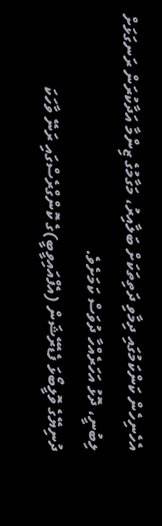އެހެނިހެން ކަންކަމުގައި ދިމާވި ދަތިތަކަށް ބަލާއިރު، މަގާމުގެ ޒިންމާ އަދާކުރަން ރަނގަޅަށް ލިބުނީ، ދޮޅު އަހަރެއްހާ ދުވަސް ކަމަށެވެ.
ދުނިޔޭގެ ވޮލީބޯޅަ ފެޑެރޭޝަން (އެފްއައިވީބީ)ގެ ކޮންގްރެސްގައި ރަނޭ ވާހަކަ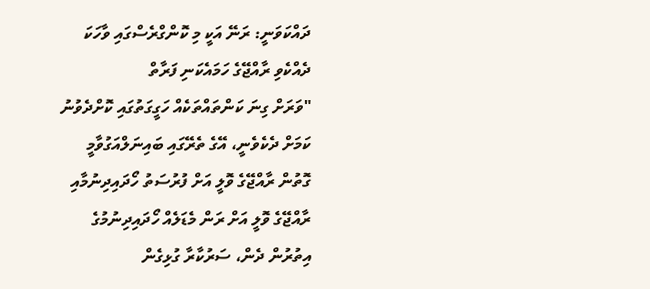ދައްކަވަނީ: ރަނޭ އަކީ މި ކޮންގްރެސްގައި ވާހަކަ ދެއްކެވި ރާއްޖޭގެ ހަމައެކަނި ފަރާތް
"ވަރަށް ގިނަ ކަންތައްތަކެއް ހަގީގަތުގައި ކޮށްދެވުނު ކަމަށް ދެކެވެނީ، އޭގެ ތެރޭގައި ބައިނަލްއަގުވާމީ ގޮތުން ރާއްޖޭގެ ވޮލީ އަށް ފުރުސަތު ހޯދައިދިނުމާއި ރާއްޖޭގެ ވޮލީ އަށް ރަން މެޑަލެއް ހޯދައިދިނުމުގެ އިތުރުން ދެން، ސަރުކާރާ ގުޅިގެން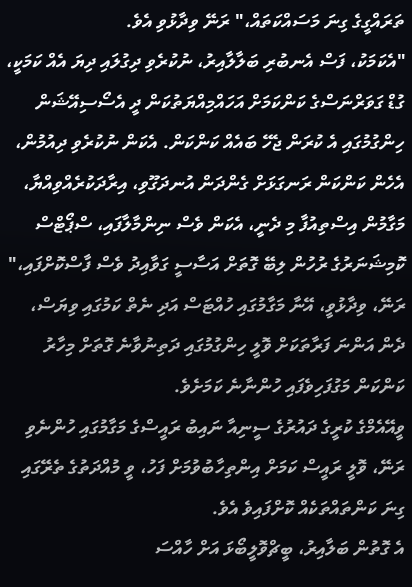ތަރައްގީގެ ގިނަ މަސައްކަތައް،" ރަނޭ ވިދާޅުވި އެވެ.
"އެކަމަކު، ފަސް އެނބުރި ބަލާލާއިރު، ނުކުރެވި ދިގުލައި ދިޔަ އެއް ކަމަކީ، ގުޑް ގަވަރްނަސްގެ ކަންކަމަށް އަހައްމިއްޔަތުކަން ދީ އެސޯސިއޭޝަން ހިންގުމުގައި އެ ކުރަން ޖެހޭ ބައެއް ކަންކަން. އެކަން ނުކުރެވި ދިއުމުން، އެހެން ކަންކަން ރަނގަޅަށް ގެންދަން އުނދަގޫވި، އިރާދަކުރެއްވިއްޔާ، މަގާމުން އިސްތިއުފާ މި ދެނީ، އެކަން ވެސް ނިންމާލާފައި، ސްޕޯޓްސް ކޮމިޝަނަރުގެ ރުހުން ލިބޭ ގޮތަށް އަސާސީ ގަވާއިދު ވެސް ފާސްކޮށްފައި،"
ރަނޭ، ވިދާޅުވީ، އޭނާ މަގާމުގައި ހުއްޓަސް އަދި ނެތް ކަމުގައި ވިޔަސް، ދެން އަންނަ ފަރާތަކަށް ވޮލީ ހިންގުމުގައި ދަތިނުވާނެ ގޮތަށް މިހާރު ކަންކަން މަގުފަހިވެފައި ހުންނާނެ ކަމަށެވެ.
ވީއޭއެމްގެ ކުރީގެ ދައުރުގެ ސީނިއާ ނައިބު ރައީސްގެ މަގާމުގައި ހުންނެވި ރަނޭ، ވޮލީ ރައީސް ކަމަށް އިންތިހާބުވުމަށް ފަހު، ވީ މުއްދަތުގެ ތެރޭގައި ގިނަ ކަންތައްތަކެއް ކޮށްފައިވެ އެވެ.
އެ ގޮތުން ބަލާއިރު، ބީޗްވޮލީބޯޅަ އަށް ހާއްސަ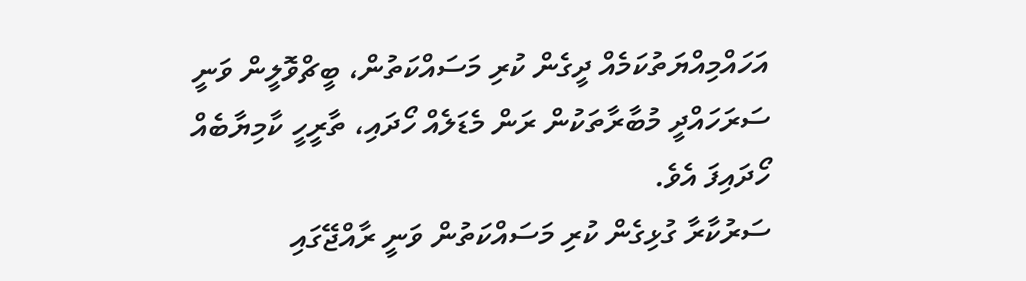އަހައްމިއްޔަތުކަމެއް ދީގެން ކުރި މަސައްކަތުން، ބީޗްވޮލީން ވަނީ ސަރަހައްދީ މުބާރާތަކުން ރަން މެޑަލެއް ހޯދައި، ތާރީހީ ކާމިޔާބެއް ހޯދައިފަ އެވެ.
ސަރުކާރާ ގުޅިގެން ކުރި މަސައްކަތުން ވަނީ ރާއްޖޭގައި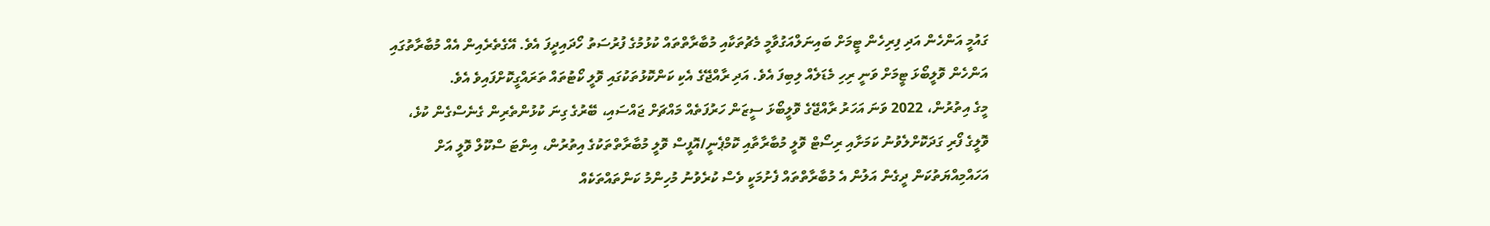ގައުމީ އަންހެން އަދި ފިރިހެން ޓީމަށް ބައިނަލްއަގުވާމީ މެޗުތަކާއި މުބާރާތްތައް ކުޅުމުގެ ފުރުސަތު ހޯދައިދީފަ އެވެ. އޭގެތެރެއިން އެއް މުބާރާތުގައި އަންހެން ވޮލީބޯޅަ ޓީމަށް ވަނީ ރިހި މެޑަލެއް ލިބިފަ އެވެ. އަދި ރާއްޖޭގެ އެކި ކަންކޮޅުތަކުގައި ވޮލީ ކޯޓުތައް ތަރައްގީކޮށްފައިވެ އެވެ.
މީގެ އިތުރުން، 2022 ވަނަ އަހަރު ރާއްޖޭގެ ވޮލީބޯޅަ ސީޒަން ހަރުފަތެއް މައްޗަށް ޖައްސައި، ބޭރުގެ ގިނަ ކުޅުންތެރިން ގެނެސްގެން ކުޅެ، ވޮލީގެ ފޯރި ގަދަކޮށްލެވުނު ކަމަށާއި ރިސޯޓް ވޮލީ މުބާރާތާއި ކޮމްޕެނީ/އޮފީސް ވޮލީ މުބާރާތްތަކުގެ އިތުރުން، އިންޓަ ސްކޫލް ވޮލީ އަށް އަހައްމިއްޔަތުކަން ދީގެން އަލުން އެ މުބާރާތްތައް ފެށުމަކީ ވެސް ކުރެވުނު މުހިންމު ކަންތައްތަކެއް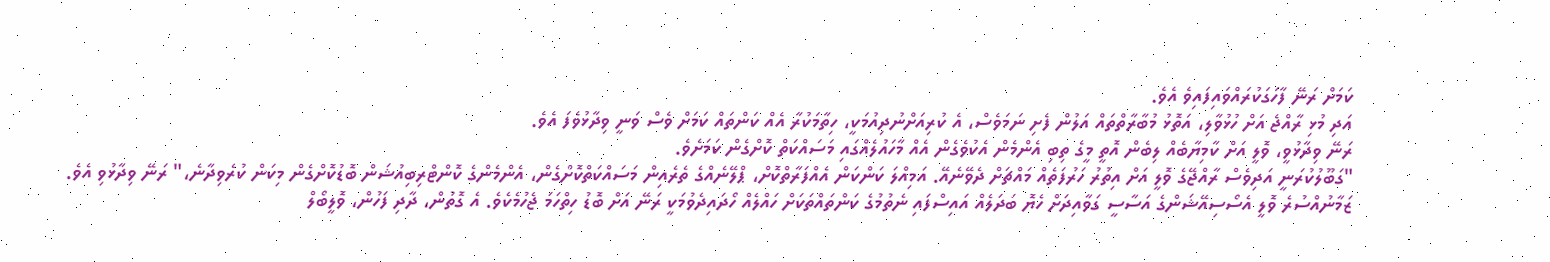ކަމަށް ރަނޭ ފާހަގަކުރައްވައިފައިވެ އެވެ.
އަދި މުޅި ރާއްޖެ އަށް ހުޅުވާލި، އަތޮޅު މުބާރާތްތައް އަލުން ފެށި ނަމަވެސް، އެ ކުރިއަށްނުދިއުމަކީ، ހިތާމަކުރާ އެއް ކަންތައް ކަމަށް ވެސް ވަނީ ވިދާޅުވެފަ އެވެ.
ރަނޭ ވިދާޅުވީ، ވޮލީ އަށް ކާމިޔާބެއް ލިބެން އޮތީ މީގެ ތިބި އެންމެން އެކުވެގެން އެއް މާހައުލެއްގައި މަސައްކަތް ކޮށްގެން ކަމަށެވެ.
"ގަބޫލުކުރަނީ އަދިވެސް ރާއްޖޭގެ ވޮލީ އަށް އިތުރު ހަރުފަތެއް މައްޗަށް ދެވޭނެއޭ. އަމިއްލަ ކަންކަން އެއްފަރާތްކޮށް، ޕްލޭނެއްގެ ތެރެއިން މަސައްކަތްކޮށްގެން، އެންމެންގެ ކޮންޓްރިބިއުޝަން ބޮޑުކޮށްގެން މިކަން ކުރެވިދާނެ،" ރަނޭ ވިދާޅުވި އެވެ.
ޒަމާނުއްސުރެ ވޮލީ އެސޯސިއޭޝަންގެ އަސާސީ ގަވާއިދަށް ހެޔޮ ބަދަލެއް އައިސްފައި ނެތުމުގެ ކަންތައްތަކަށް ހައްލެއް ހޯދައިދެވުމަކީ ރަނޭ އަށް ބޮޑު ހިތްހަމަ ޖެހުމެކެވެ. އެ ގޮތުން، ދާދި ފަހުން، ވޮލީބޯލް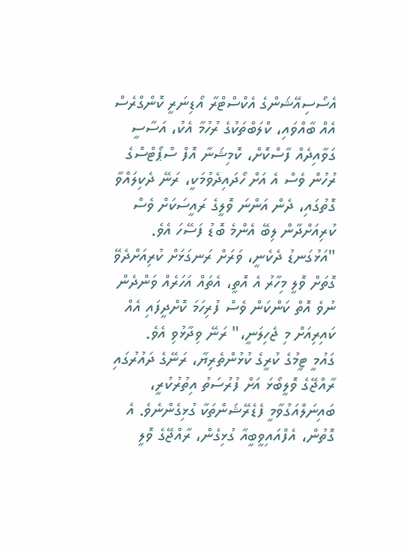އެސޯސިއޭޝަންގެ އެކްސްޓްރާ އޯޑިނަރީ ކޮންގްރެސް އެއް ބާއްވައި، ކްލަބްތަކުގެ ރުހުމާ އެކު، އަސާސީ ގަވާއިދެއް ފާސްކޮށް، ކޮމިޝަނާ އޮފް ސްޕޯޓްސްގެ ރުހުން ވެސް އެ އަށް ހޯދައިދެވުމަކީ، ރަނޭ ދެކިލައްވާ ގޮތުގައި، ދެން އަންނަ ވޮލީގެ ރައީސަކަށް ވެސް ކުރިއަށްދާން ލިބޭ އެންމެ ބޮޑު ފަސޭހަ އެވެ.
"އަޅުގަނޑު ދެކެނީ، ވަރަށް ރަނގަޅަށް ކުރިއަށްދެވޭ ގޮތަށް ވޮލީ މިހާރު އެ އޮތީ، އެތައް އަހަރެއް ވަންދެން ނުވެ އޮތް ކަންކަން ވެސް ފުރިހަމަ ކޮށްދީފައި އެއް ކައިރިއަށް މި ޖެހިލަނީ،" ރަނޭ ވިދާޅުވި އެވެ.
ގައުމީ ޓީމުގެ ކުރީގެ ކުޅުންތެރިޔާ، ރަނޭގެ ދައުރުގައި ރާއްޖޭގެ ވޮލީބޯޅަ އަށް ފުރުސަތު އިތުރުކުރީ، ބައިނަލްއަގުވާމީ ފެޑެރޭޝަންތަކާ ގުޅިގެންނެވެ. އެ ގޮތުން، އެފްއައިވީބީއާ ގުޅިގެން، ރާއްޖޭގެ ވޮލީ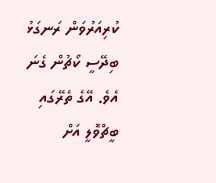ކުރިއަރުވަން ރަނގަޅު ބިދޭސީ ކޯޗުން ގެނަ އެވެ. އޭގެ ތެރޭގައި ބީޗްވޮލީ އަށް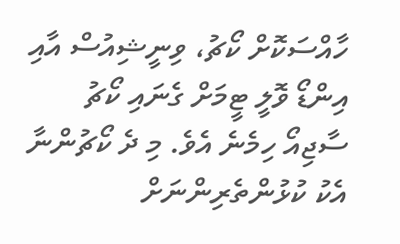ހާއްސަކޮށް ކޯޗު، ވިނީޝިއުސް އާއި އިންޑޯ ވޮލީ ޓީމަށް ގެނައި ކޯޗު ސާޖިއޯ ހިމެނެ އެވެ. މި ދެ ކޯޗުންނާ އެކު ކުޅުންތެރިންނަށް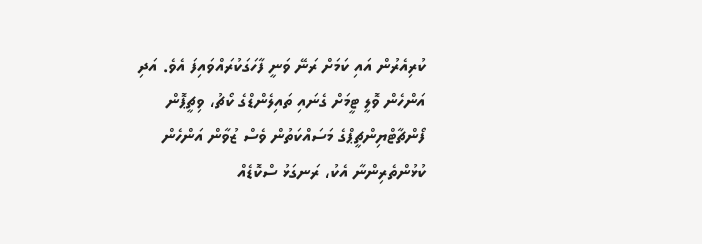ކުރިއެރުން އައި ކަމަށް ރަނޭ ވަނީ ފާހަގަކުރައްވައިފަ އެވެ. އަދި އަންހެން ވޮލީ ޓީމަށް ގެނައި ތައިލެންޑްގެ ކޯޗު، ވިޗީޕޮން ފޯންޗާޓްޔިންޗީޕްގެ މަސައްކަތުން ވެސް ޒުވާން އަންހެން ކުޅުންތެރިންނާ އެކު، ރަނގަޅު ސްކޮޑެއް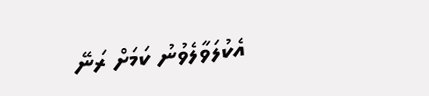އެކުލަވާލެވުނު ކަމަށް ރަނޭ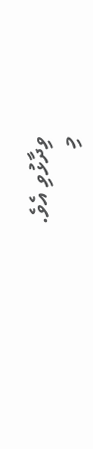ވިދާޅުވި އެވެ.
މި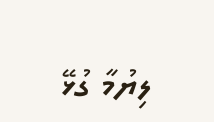ލިޔުމާ ގުޅޭ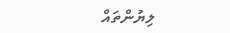ލިޔުންތައް